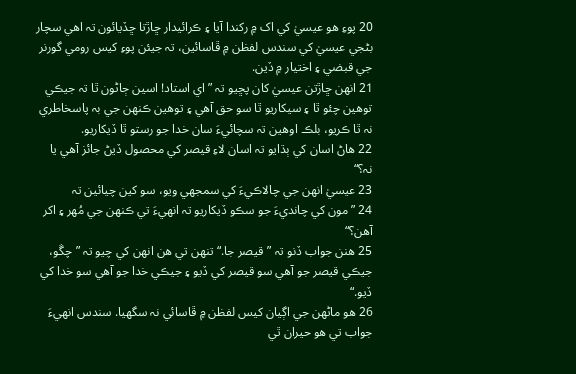20 پوءِ ھو عيسيٰ کي اک ۾ رکندا آيا ۽ ڪرائيدار ڇاڙتا ڇڏيائون تہ اھي سچار بڻجي عيسيٰ کي سندس لفظن ۾ ڦاسائين، تہ جيئن پوءِ کيس رومي گورنر جي قبضي ۽ اختيار ۾ ڏين.
21 انھن ڇاڙتن عيسيٰ کان پڇيو تہ ”اي استاد! اسين ڄاڻون ٿا تہ جيڪي توھين چئو ٿا ۽ سيکاريو ٿا سو حق آھي ۽ توھين ڪنھن جي بہ پاسخاطري نہ ٿا ڪريو، بلڪ اوھين تہ سچائيءَ سان خدا جو رستو ٿا ڏيکاريو.
22 ھاڻ اسان کي ٻڌايو تہ اسان لاءِ قيصر کي محصول ڏيڻ جائز آھي يا نہ؟“
23 عيسيٰ انھن جي چالاڪيءَ کي سمجھي ويو، سو کين چيائين تہ
24 ”مون کي چانديءَ جو سڪو ڏيکاريو تہ انھيءَ تي ڪنھن جي مُھر ۽ اکر آھن؟“
25 ھنن جواب ڏنو تہ ”قيصر جا.“ تنھن تي ھن انھن کي چيو تہ ”چڱو، جيڪي قيصر جو آھي سو قيصر کي ڏيو ۽ جيڪي خدا جو آھي سو خدا کي ڏيو.“
26 ھو ماڻھن جي اڳيان کيس لفظن ۾ ڦاسائي نہ سگھيا. سندس انھيءَ جواب تي ھو حيران ٿي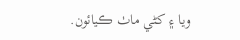ويا ۽ کڻي ماٺ ڪيائون.